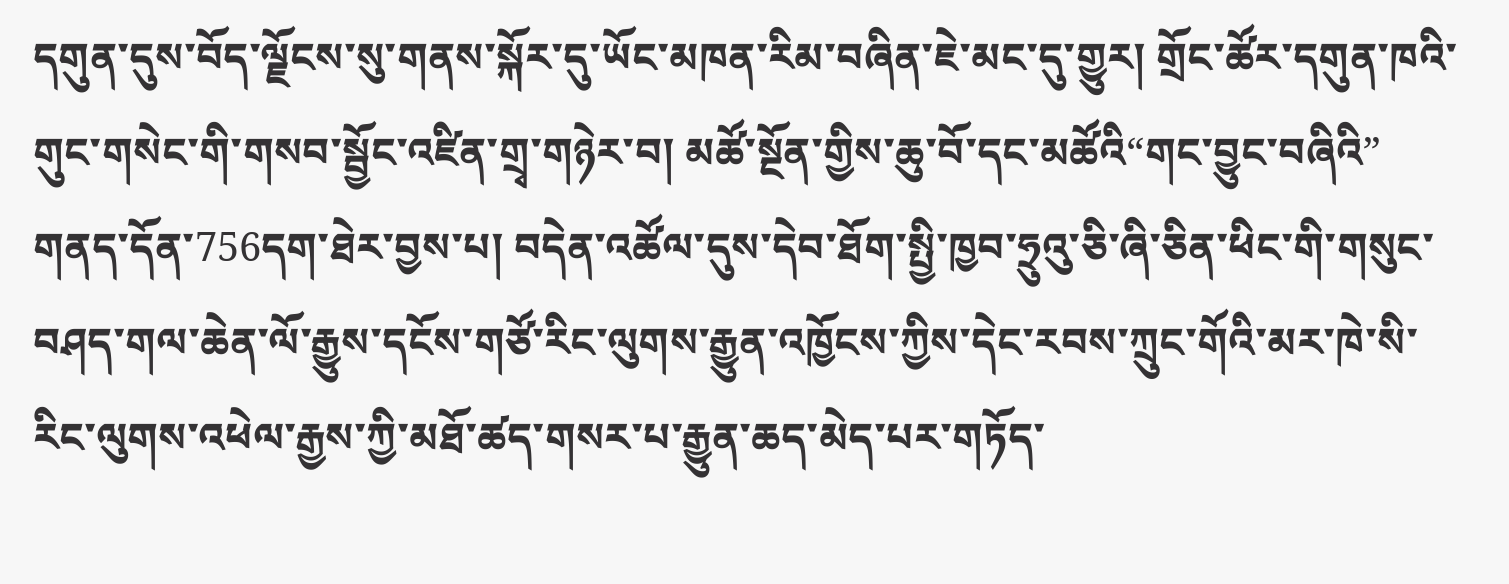དགུན་དུས་བོད་ལྗོངས་སུ་གནས་སྐོར་དུ་ཡོང་མཁན་རིམ་བཞིན་ཇེ་མང་དུ་གྱུར། གྲོང་ཚོར་དགུན་ཁའི་གུང་གསེང་གི་གསབ་སྦྱོང་འཛིན་གྲྭ་གཉེར་བ། མཚོ་སྔོན་གྱིས་ཆུ་བོ་དང་མཚོའི“གང་བྱུང་བཞིའི” གནད་དོན་756དག་ཐེར་བྱས་པ། བདེན་འཚོལ་དུས་དེབ་ཐོག་སྤྱི་ཁྱབ་ཧྲུའུ་ཅི་ཞི་ཅིན་ཕིང་གི་གསུང་བཤད་གལ་ཆེན་ལོ་རྒྱུས་དངོས་གཙོ་རིང་ལུགས་རྒྱུན་འཁྱོངས་ཀྱིས་དེང་རབས་ཀྲུང་གོའི་མར་ཁེ་སི་རིང་ལུགས་འཕེལ་རྒྱས་ཀྱི་མཐོ་ཚད་གསར་པ་རྒྱུན་ཆད་མེད་པར་གཏོད་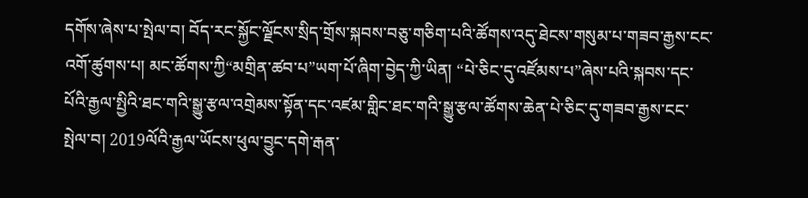དགོས་ཞེས་པ་སྤེལ་བ། བོད་རང་སྐྱོང་ལྗོངས་སྲིད་གྲོས་སྐབས་བཅུ་གཅིག་པའི་ཚོགས་འདུ་ཐེངས་གསུམ་པ་གཟབ་རྒྱས་ངང་འགོ་ཚུགས་པ། མང་ཚོགས་ཀྱི“མགྲིན་ཚབ་པ”ཡག་པོ་ཞིག་བྱེད་ཀྱི་ཡིན། “པེ་ཅིང་དུ་འཛོམས་པ”ཞེས་པའི་སྐབས་དང་པོའི་རྒྱལ་སྤྱིའི་ཐང་གའི་སྒྱུ་རྩལ་འགྲེམས་སྟོན་དང་འཛམ་གླིང་ཐང་གའི་སྒྱུ་རྩལ་ཚོགས་ཆེན་པེ་ཅིང་དུ་གཟབ་རྒྱས་ངང་སྤེལ་བ། 2019ལོའི་རྒྱལ་ཡོངས་ཕུལ་བྱུང་དགེ་རྒན་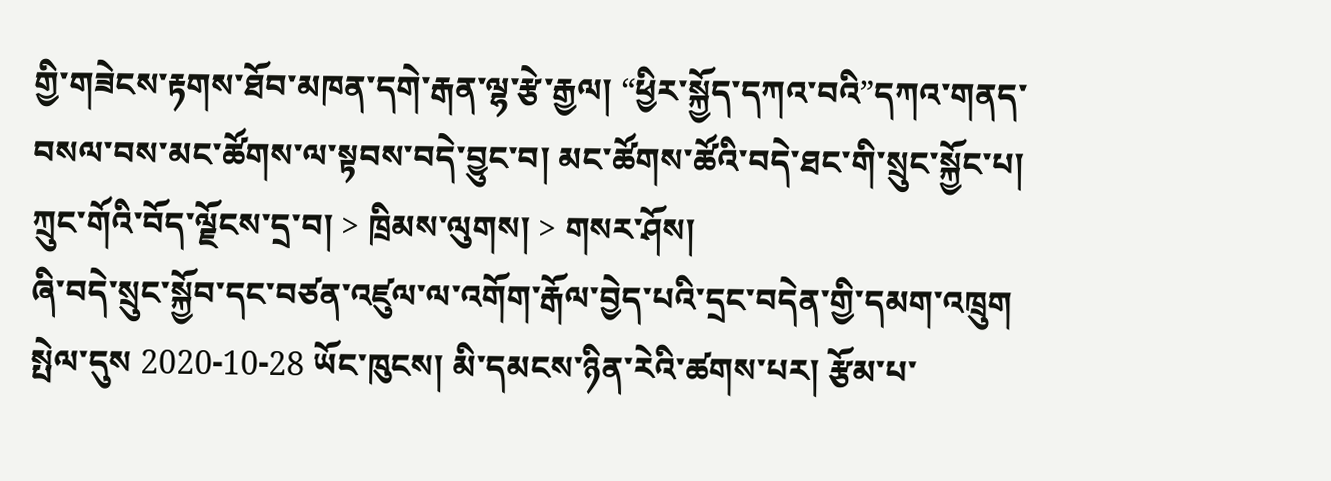གྱི་གཟེངས་རྟགས་ཐོབ་མཁན་དགེ་རྒན་ལྷ་རྩེ་རྒྱལ། “ཕྱིར་སྐྱོད་དཀའ་བའི”དཀའ་གནད་བསལ་བས་མང་ཚོགས་ལ་སྟབས་བདེ་བྱུང་བ། མང་ཚོགས་ཚོའི་བདེ་ཐང་གི་སྲུང་སྐྱོང་པ།
ཀྲུང་གོའི་བོད་ལྗོངས་དྲ་བ། > ཁྲིམས་ལུགས། > གསར་ཤོས།
ཞི་བདེ་སྲུང་སྐྱོབ་དང་བཙན་འཛུལ་ལ་འགོག་རྒོལ་བྱེད་པའི་དྲང་བདེན་གྱི་དམག་འཁྲུག
སྤེལ་དུས 2020-10-28 ཡོང་ཁུངས། མི་དམངས་ཉིན་རེའི་ཚགས་པར། རྩོམ་པ་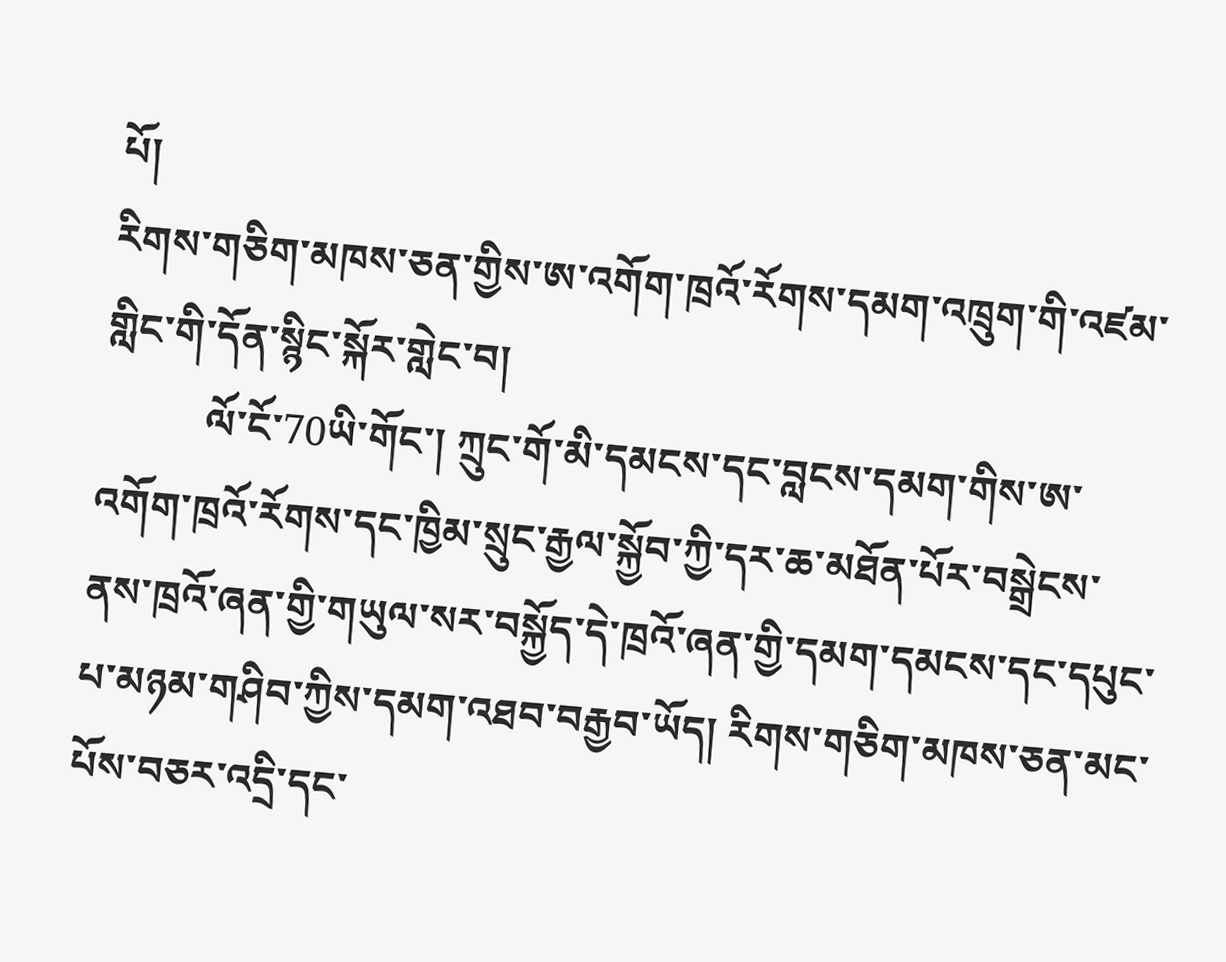པོ།
རིགས་གཅིག་མཁས་ཅན་གྱིས་ཨ་འགོག་ཁྲའོ་རོགས་དམག་འཁྲུག་གི་འཛམ་གླིང་གི་དོན་སྙིང་སྐོར་གླེང་བ།
          ལོ་ངོ་70ཡི་གོང་། ཀྲུང་གོ་མི་དམངས་དང་བླངས་དམག་གིས་ཨ་འགོག་ཁྲའོ་རོགས་དང་ཁྱིམ་སྲུང་རྒྱལ་སྐྱོབ་ཀྱི་དར་ཆ་མཐོན་པོར་བསྒྲེངས་ནས་ཁྲའོ་ཞན་གྱི་གཡུལ་སར་བསྐྱོད་དེ་ཁྲའོ་ཞན་གྱི་དམག་དམངས་དང་དཔུང་པ་མཉམ་གཤིབ་ཀྱིས་དམག་འཐབ་བརྒྱབ་ཡོད། རིགས་གཅིག་མཁས་ཅན་མང་པོས་བཅར་འདྲི་དང་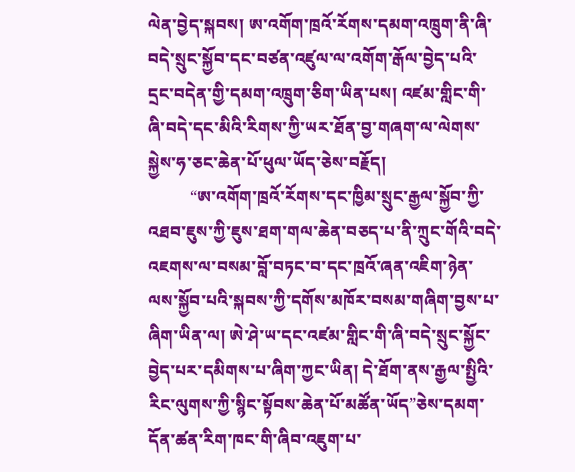ལེན་བྱེད་སྐབས། ཨ་འགོག་ཁྲའོ་རོགས་དམག་འཁྲུག་ནི་ཞི་བདེ་སྲུང་སྐྱོབ་དང་བཙན་འཛུལ་ལ་འགོག་རྒོལ་བྱེད་པའི་དྲང་བདེན་གྱི་དམག་འཁྲུག་ཅིག་ཡིན་པས། འཛམ་གླིང་གི་ཞི་བདེ་དང་མིའི་རིགས་ཀྱི་ཡར་ཐོན་བྱ་གཞག་ལ་ལེགས་སྐྱེས་ཧ་ཅང་ཆེན་པོ་ཕུལ་ཡོད་ཅེས་བརྗོད།
          “ཨ་འགོག་ཁྲའོ་རོགས་དང་ཁྱིམ་སྲུང་རྒྱལ་སྐྱོབ་ཀྱི་འཐབ་ཇུས་ཀྱི་ཇུས་ཐག་གལ་ཆེན་བཅད་པ་ནི་ཀྲུང་གོའི་བདེ་འཇགས་ལ་བསམ་བློ་བཏང་བ་དང་ཁྲའོ་ཞན་འཇིག་ཉེན་ལས་སྐྱོབ་པའི་སྐབས་ཀྱི་དགོས་མཁོར་བསམ་གཞིག་བྱས་པ་ཞིག་ཡིན་ལ། ཨེ་ཤེ་ཡ་དང་འཛམ་གླིང་གི་ཞི་བདེ་སྲུང་སྐྱོང་བྱེད་པར་དམིགས་པ་ཞིག་ཀྱང་ཡིན། དེ་ཐོག་ནས་རྒྱལ་སྤྱིའི་རིང་ལུགས་ཀྱི་སྙིང་སྟོབས་ཆེན་པོ་མཚོན་ཡོད”ཅེས་དམག་དོན་ཚན་རིག་ཁང་གི་ཞིབ་འཇུག་པ་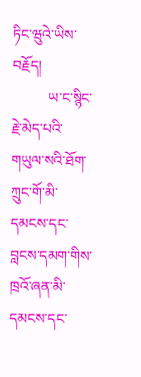ཏིང་ཝུའེ་ཡིས་བརྗོད།
          ཡ་ང་སྙིང་རྗེ་མེད་པའི་གཡུལ་སའི་ཐོག་ཀྲུང་གོ་མི་དམངས་དང་བླངས་དམག་གིས་ཁྲའོ་ཞན་མི་དམངས་དང་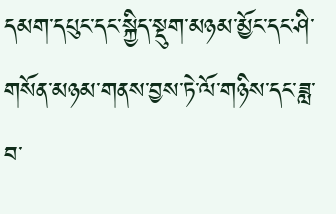དམག་དཔུང་དང་སྐྱིད་སྡུག་མཉམ་མྱོང་དང་ཤི་གསོན་མཉམ་གནས་བྱས་ཏེ་ལོ་གཉིས་དང་ཟླ་བ་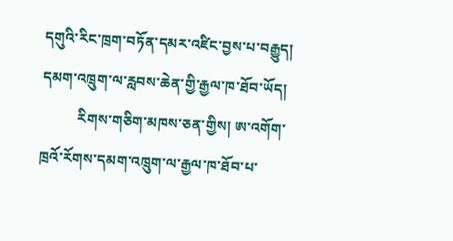དགུའི་རིང་ཁྲག་བཏོན་དམར་འཛིང་བྱས་པ་བརྒྱུད། དམག་འཁྲུག་ལ་རླབས་ཆེན་གྱི་རྒྱལ་ཁ་ཐོབ་ཡོད།
          རིགས་གཅིག་མཁས་ཅན་གྱིས། ཨ་འགོག་ཁྲའོ་རོགས་དམག་འཁྲུག་ལ་རྒྱལ་ཁ་ཐོབ་པ་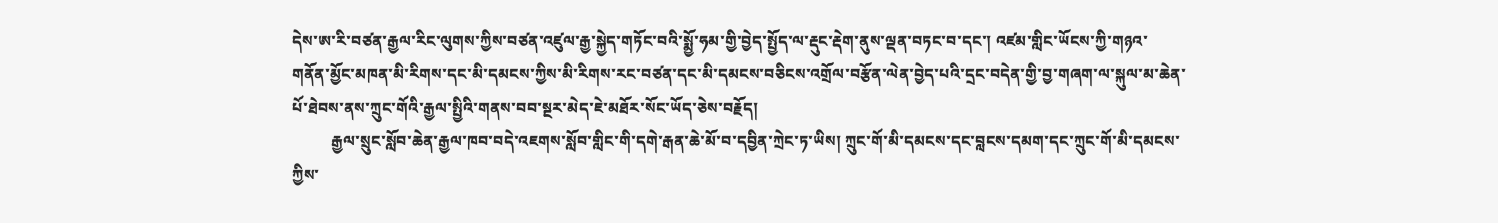དེས་ཨ་རི་བཙན་རྒྱལ་རིང་ལུགས་ཀྱིས་བཙན་འཛུལ་རྒྱ་སྐྱེད་གཏོང་བའི་སྨྱོ་ཧམ་གྱི་བྱེད་སྤྱོད་ལ་རྡུང་རྡེག་ནུས་ལྡན་བཏང་བ་དང་། འཛམ་གླིང་ཡོངས་ཀྱི་གཉའ་གནོན་མྱོང་མཁན་མི་རིགས་དང་མི་དམངས་ཀྱིས་མི་རིགས་རང་བཙན་དང་མི་དམངས་བཅིངས་འགྲོལ་བརྩོན་ལེན་བྱེད་པའི་དྲང་བདེན་གྱི་བྱ་གཞག་ལ་སྐུལ་མ་ཆེན་པོ་ཐེབས་ནས་ཀྲུང་གོའི་རྒྱལ་སྤྱིའི་གནས་བབ་སྔར་མེད་ཇེ་མཐོར་སོང་ཡོད་ཅེས་བརྗོད།
          རྒྱལ་སྲུང་སློབ་ཆེན་རྒྱལ་ཁབ་བདེ་འཇགས་སློབ་གླིང་གི་དགེ་རྒན་ཆེ་མོ་བ་དབྱིན་ཀྲེང་ཏ་ཡིས། ཀྲུང་གོ་མི་དམངས་དང་བླངས་དམག་དང་ཀྲུང་གོ་མི་དམངས་ཀྱིས་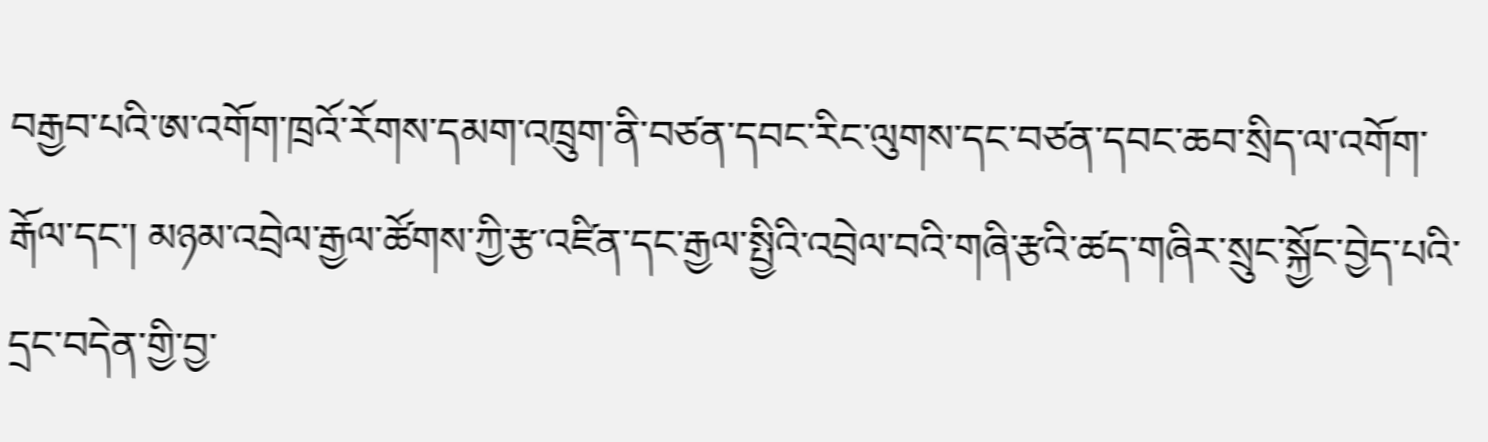བརྒྱབ་པའི་ཨ་འགོག་ཁྲའོ་རོགས་དམག་འཁྲུག་ནི་བཙན་དབང་རིང་ལུགས་དང་བཙན་དབང་ཆབ་སྲིད་ལ་འགོག་རྒོལ་དང་། མཉམ་འབྲེལ་རྒྱལ་ཚོགས་ཀྱི་རྩ་འཛིན་དང་རྒྱལ་སྤྱིའི་འབྲེལ་བའི་གཞི་རྩའི་ཚད་གཞིར་སྲུང་སྐྱོང་བྱེད་པའི་དྲང་བདེན་གྱི་བྱ་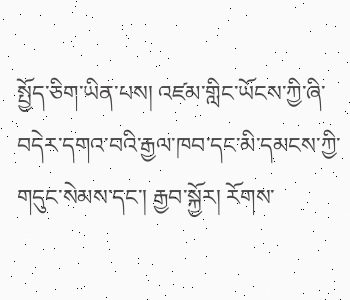སྤྱོད་ཅིག་ཡིན་པས། འཛམ་གླིང་ཡོངས་ཀྱི་ཞི་བདེར་དགའ་བའི་རྒྱལ་ཁབ་དང་མི་དམངས་ཀྱི་གདུང་སེམས་དང་། རྒྱབ་སྐྱོར། རོགས་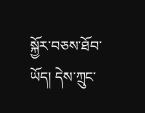སྐྱོར་བཅས་ཐོབ་ཡོད། དེས་ཀྲུང་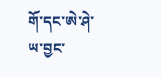གོ་དང་ཨེ་ཤེ་ཡ་བྱང་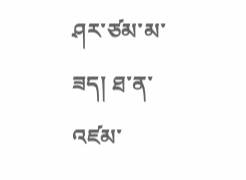ཤར་ཙམ་མ་ཟད། ཐ་ན་འཛམ་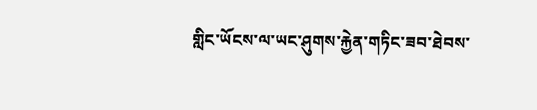གླིང་ཡོངས་ལ་ཡང་ཤུགས་རྐྱེན་གཏིང་ཟབ་ཐེབས་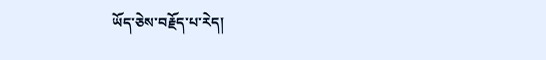ཡོད་ཅེས་བརྗོད་པ་རེད།